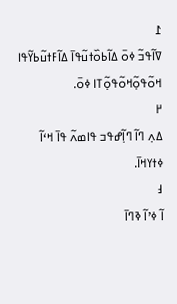߁
ߜߊ߬ߟߏ߬ ߦߋ߫ ߡߊ߬ߕߋ߰ߙߎ߬ߟߊ߫ ߡߊ߬ߓߙߎ߬ߕߌ߬ߟߊ ߞߋ߬ߟߋ߲߬ߞߋ߬ߟߋ߲߬ߠߊ ߦߋ߫.
߂
ߡߍ߲ ߣߊ߬ ߣߊ߲߬ߝߟߏ ߟߊߘߍ߬ ߟߊ߫ ߞߵߊ߬ ߦߙߌߞߊ߫.
߃
ߊ߬ ߦߴߊ߬ ߢߣߊ߫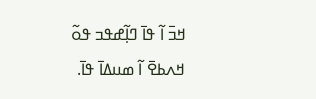ߞߏ߫ ߊ߬ ߟߊ߫ ߣߊ߲߬ߝߟߏ ߟߋ߬ ߞߍߕߐ߫ ߊ߬ ߘߎߡߊ߫ ߟߊ߫.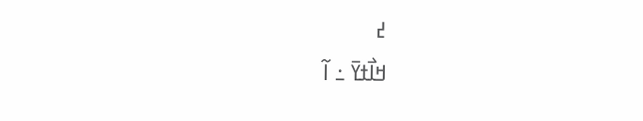߄
ߞߊ߯ߙߌ߫ ߸ ߊ߬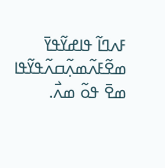ߓߍߣߊ߬ ߟߊߝߌ߬ߟߌ߫ ߘߐ߬ߓߍ߬ߘߍ߲߬ߛߍ߬ߟߌ߬ߟߊ ߘߐ߫ ߟߋ߬ ߘߍ߯.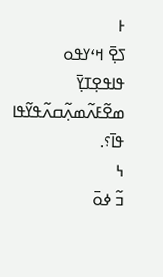߅
ߖߐ߲߫ ߞߵߌߟߋ ߟߊߟߐ߲ߠߌ߲߫ ߘߐ߬ߓߍ߬ߘߍ߲߬ߛߍ߬ߟߌ߬ߟߊ ߟߊ߫؟.
߆
ߏ߬ ߦߋ߫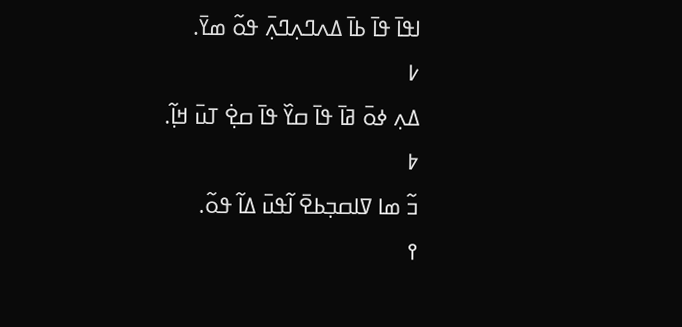ߊߟߊ߫ ߟߊ߫ ߕߊ߫ ߡߍߣߍ߲ߣߍ߲߫ ߟߋ߬ ߘߌ߫.
߇
ߡߍ߲ ߦߋ߫ ߥߊ߫ ߟߊ߫ ߛߌ߰ ߟߊ߫ ߛߐ߲߭ ߠߎ߫ ߞߊ߲߬.
߈
ߏ߬ ߘߊ ߜߊߛߏ߲ߕߐ߫ ߊ߬ߟߎ߫ ߡߊ߬ ߟߋ߬.
߉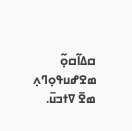ߛߡߊ߬ߛߋ߲߬ ߘߐߝߎߟߋ߲ߣߍ߲ ߘߐ߫ ߜߙߏߎ߫.